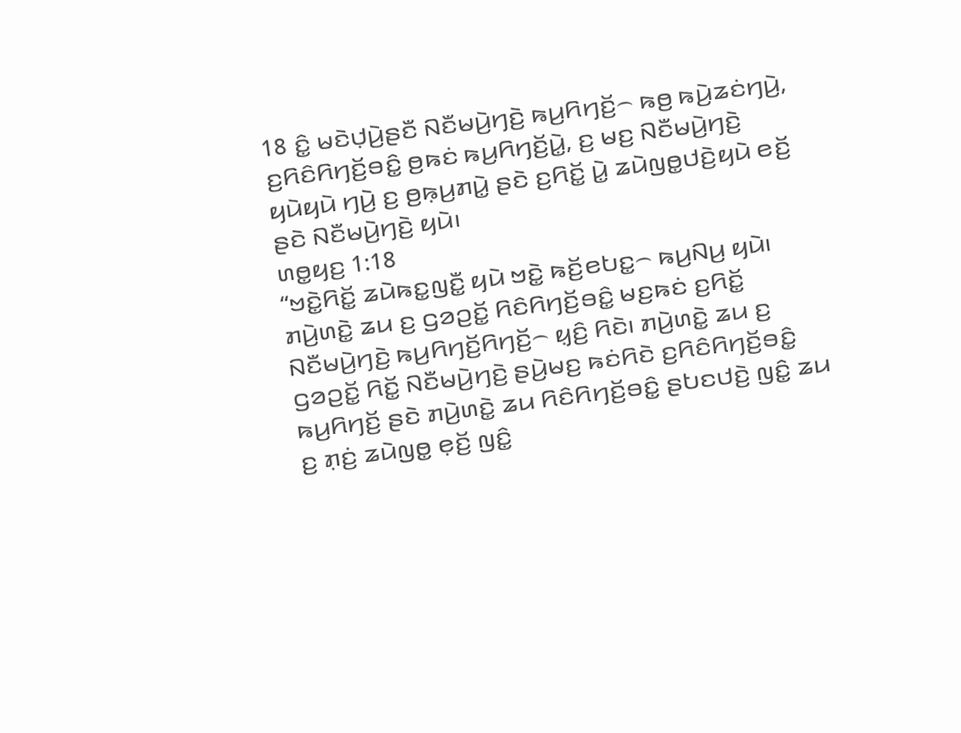18 ꤢꤨ꤭ ꤗꤢꤧꤓ꤫ꤣꤧ꤬ꤔꤢꤪ ꤡꤢꤪꤗꤣꤧ꤬ꤚꤢꤧ꤬ ꤒꤣ꤬ꤖꤚꤢꤩ꤬꤮ ꤒꤥ꤬ ꤒꤣꤧ꤬ꤘꤢꤦꤚꤣꤧ꤬, ꤢ꤬ꤖꤢꤨꤖꤚꤢꤩ꤬ꤋꤢꤨ꤭ ꤥ꤬ꤒꤢꤦ ꤒꤣ꤬ꤖꤚꤢꤩ꤬ꤣꤧ꤭, ꤢ꤬ ꤗꤢ꤬ ꤡꤢꤪꤗꤣꤧ꤬ꤚꤢꤧ꤬ ꤟꤣꤧꤟꤣꤧ ꤚꤣꤧ꤬ ꤢ꤬ ꤥ꤬ꤒ꤫ꤣ꤬ꤊꤣꤧ꤭ ꤔꤢꤧ ꤢ꤬ꤖꤢꤩ꤭ ꤣꤧ꤭ ꤘꤣꤧꤜꤥ꤭ꤓꤢꤧ꤬ꤟꤣꤧ ꤕꤢꤩ꤬ ꤔꤢꤧ ꤡꤢꤪꤗꤣꤧ꤬ꤚꤢꤧ꤬ ꤟꤣꤧ꤯
ꤛꤥ꤭ꤟꤢ꤬ 1:18
“ꤠꤢꤧ꤭ꤖꤢꤩ꤭ ꤘꤣꤧꤒꤢ꤭ꤜꤢꤪ꤭ ꤟꤣꤧ ꤠꤢꤧ꤭ ꤒꤢꤩ꤬ꤕꤝꤢ꤭꤮ ꤒꤣ꤬ꤡꤣ꤬ ꤟꤣꤧ꤯ ꤊꤣꤧ꤬ꤛꤢꤧ꤭ ꤘꤣ ꤢ꤬ ꤞꤤꤑꤢꤩ꤭ ꤖꤢꤨꤖꤚꤢꤩ꤬ꤋꤢꤨ꤭ ꤗꤢ꤬ꤒꤢꤦ ꤢ꤬ꤖꤢꤩ꤭ ꤡꤢꤪꤗꤣꤧ꤬ꤚꤢꤧ꤬ ꤒꤣ꤬ꤖꤚꤢꤩ꤬ꤖꤚꤢꤩ꤬꤮ ꤟ꤫ꤢꤨ꤬ ꤖꤢꤧ꤯ ꤊꤣꤧ꤬ꤛꤢꤧ꤭ ꤘꤣ ꤢ꤬ ꤞꤤꤑꤢꤩ꤭ ꤖꤢꤩ꤭ ꤡꤢꤪꤗꤣꤧ꤬ꤚꤢꤧ꤬ ꤔꤣꤧ꤬ꤗꤢ꤬ ꤒꤢꤦꤖꤢꤧ ꤢ꤬ꤖꤢꤨꤖꤚꤢꤩ꤬ꤋꤢꤨ꤭ ꤒꤣ꤬ꤖꤚꤢꤩ꤬ ꤔꤢꤧ ꤊꤣꤧ꤬ꤛꤢꤧ꤭ ꤘꤣ ꤖꤢꤨꤖꤚꤢꤩ꤬ꤋꤢꤨ꤭ ꤔꤝꤢꤓꤢꤧ꤬ ꤜꤢꤨ꤭ ꤘꤣ ꤢ꤬ ꤊ꤫ꤢꤦ꤬ ꤘꤣꤧꤜꤥ꤭ ꤕ꤫ꤢꤩ꤬ ꤜꤢꤨ꤭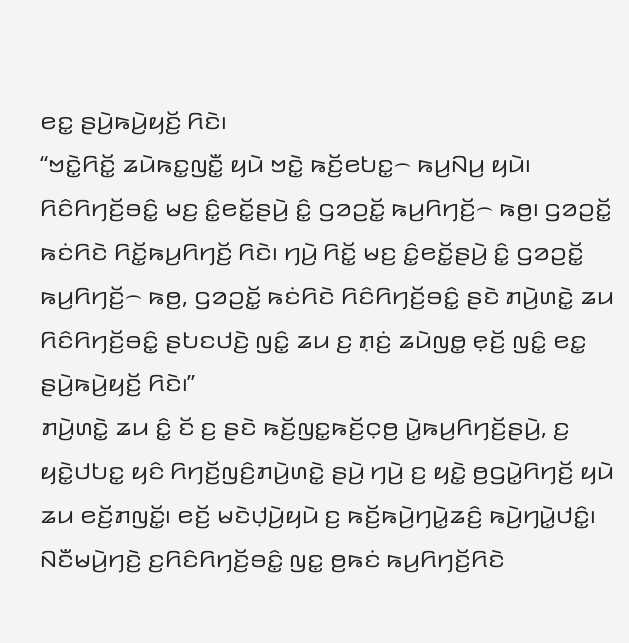ꤕꤢ꤭ ꤔꤣꤧ꤬ꤒꤣꤧ꤬ꤟꤢꤩ꤬ ꤖꤢꤧ꤯
“ꤠꤢꤧ꤭ꤖꤢꤩ꤭ ꤘꤣꤧꤒꤢ꤭ꤜꤢꤪ꤭ ꤟꤣꤧ ꤠꤢꤧ꤭ ꤒꤢꤩ꤬ꤕꤝꤢ꤭꤮ ꤒꤣ꤬ꤡꤣ꤬ ꤟꤣꤧ꤯ ꤖꤢꤨꤖꤚꤢꤩ꤬ꤋꤢꤨ꤭ ꤗꤢ꤬ ꤢꤨ꤭ꤕꤢꤩ꤭ꤔꤣꤧ꤬ ꤢꤨ꤭ ꤞꤤꤑꤢꤩ꤭ ꤒꤣ꤬ꤖꤚꤢꤩ꤬꤮ ꤒꤥ꤬꤯ ꤞꤤꤑꤢꤩ꤭ ꤒꤢꤦꤖꤢꤧ ꤖꤢꤩ꤭ꤒꤣ꤬ꤖꤚꤢꤩ꤬ ꤖꤢꤧ꤯ ꤚꤣꤧ꤬ ꤖꤢꤩ꤭ ꤗꤢ꤬ ꤢꤨ꤭ꤕꤢꤩ꤭ꤔꤣꤧ꤬ ꤢꤨ꤭ ꤞꤤꤑꤢꤩ꤭ ꤒꤣ꤬ꤖꤚꤢꤩ꤬꤮ ꤒꤥ꤬, ꤞꤤꤑꤢꤩ꤭ ꤒꤢꤦꤖꤢꤧ ꤖꤢꤨꤖꤚꤢꤩ꤬ꤋꤢꤨ꤭ ꤔꤢꤧ ꤊꤣꤧ꤬ꤛꤢꤧ꤭ ꤘꤣ ꤖꤢꤨꤖꤚꤢꤩ꤬ꤋꤢꤨ꤭ ꤔꤝꤢꤓꤢꤧ꤬ ꤜꤢꤨ꤭ ꤘꤣ ꤢ꤬ ꤊ꤫ꤢꤦ꤬ ꤘꤣꤧꤜꤥ꤭ ꤕ꤫ꤢꤩ꤬ ꤜꤢꤨ꤭ ꤕꤢ꤭ ꤔꤣꤧ꤬ꤒꤣꤧ꤬ꤟꤢꤩ꤬ ꤖꤢꤧ꤯”
ꤊꤣꤧ꤬ꤛꤢꤧ꤭ ꤘꤣ ꤢꤨ꤭ ꤢꤩ ꤢ꤬ ꤔꤢꤧ ꤒꤢꤩ꤬ꤜꤢ꤭ꤒꤢꤩ꤬ꤍ꤫ꤥ꤬ ꤣꤧ꤭ꤒꤣ꤬ꤖꤚꤢꤩ꤬ꤔꤣꤧ꤬, ꤢ꤬ ꤟꤢꤧ꤭ꤓꤝꤢ꤭ ꤟꤢꤨ ꤖꤚꤢꤩ꤬ꤜꤢꤨ꤬ꤊꤣꤧ꤬ꤛꤢꤧ꤭ ꤔꤣꤧ꤬ ꤚꤣꤧ꤬ ꤢ꤬ ꤟꤢꤧ꤭ ꤥ꤬ꤞꤣꤧ꤭ꤖꤚꤢꤩ꤬ ꤟꤣꤧ ꤘꤣ ꤕꤢꤩ꤬ꤊꤜꤢꤩ꤭꤯ ꤕꤢꤩ꤬ ꤗꤢꤧꤓ꤫ꤣꤧ꤬ꤟꤣꤧ ꤢ꤬ ꤒꤢꤩ꤬ꤒꤣꤧ꤬ꤚꤣꤧ꤭ꤘꤢꤨ꤬ ꤒꤣꤧ꤬ꤚꤣꤧ꤭ꤓꤢꤨ꤭꤯ ꤡꤢꤪꤗꤣꤧ꤬ꤚꤢꤧ꤬ ꤢ꤬ꤖꤢꤨꤖꤚꤢꤩ꤬ꤋꤢꤨ꤭ ꤜꤢ꤭ ꤥ꤬ꤒꤢꤦ ꤒꤣ꤬ꤖꤚꤢꤩ꤬ꤖꤢꤧ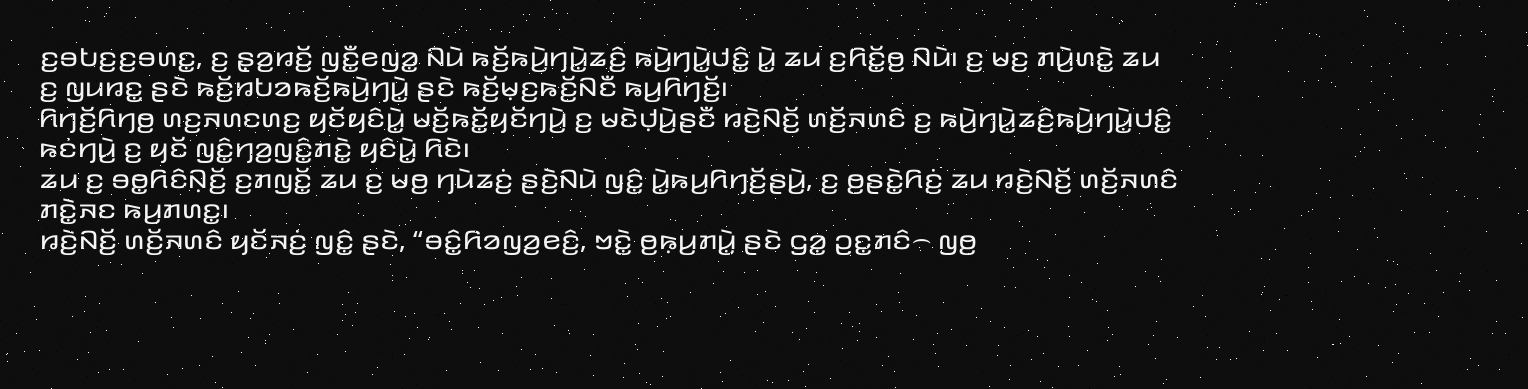ꤢ꤬ꤋꤝꤢ꤬ꤢ꤬ꤋꤛꤢ꤭, ꤢ꤬ ꤔ꤫ꤤ꤬ꤙꤢꤩ꤬ ꤜꤢꤪ꤭ꤕꤜꤤ꤭ ꤡꤣꤧ ꤒꤢꤩ꤬ꤒꤣꤧ꤬ꤚꤣꤧ꤭ꤘꤢꤨ꤬ ꤒꤣꤧ꤬ꤚꤣꤧ꤭ꤓꤢꤨ꤭ ꤣꤧ꤭ ꤘꤣ ꤢ꤬ꤖꤢꤩ꤭ꤥ꤬ ꤡꤣꤧ꤯ ꤢ꤬ ꤗꤢ꤬ ꤊꤣꤧ꤬ꤛꤢꤧ꤭ ꤘꤣ ꤢ꤬ ꤜꤣꤙꤢ꤭ ꤔꤢꤧ ꤒꤢꤩ꤬ꤙꤝꤤꤒꤢꤩ꤬ꤒꤣꤧ꤬ꤚꤣꤧ꤭ ꤔꤢꤧ ꤒꤢꤩ꤬ꤗ꤫ꤢ꤬ꤒꤢꤩ꤬ꤡꤢꤪ ꤒꤣ꤬ꤖꤚꤢꤩ꤬꤯
ꤖꤚꤢꤩ꤬ꤖꤚꤥ꤬ ꤛꤢ꤬ꤏꤛꤢꤛꤢ꤬ ꤟꤢꤩꤟꤢꤨꤣꤧ꤭ ꤗꤢꤩ꤬ꤒꤢꤩ꤭ꤟꤢꤩꤚꤣꤧ꤬ ꤢ꤬ ꤗꤢꤧꤓ꤫ꤣꤧ꤬ꤔꤢꤪ ꤙꤢꤧ꤬ꤡꤢꤩ꤬ ꤛꤢꤩ꤬ꤏꤛꤢꤨ ꤢ꤬ ꤒꤣꤧ꤬ꤚꤣꤧ꤭ꤘꤢꤨ꤬ꤒꤣꤧ꤬ꤚꤣꤧ꤭ꤓꤢꤨ꤭ ꤒꤢꤦꤚꤣꤧ꤬ ꤢ꤬ ꤟꤢꤩ ꤜꤢꤨ꤭ꤚꤤ꤬ꤜꤢꤨ꤭ꤊꤢꤧ꤭ ꤟꤢꤨꤣꤧ꤭ ꤖꤢꤧ꤯
ꤘꤣ ꤢ꤬ ꤋꤥ꤭ꤖꤢꤨꤡ꤫ꤢꤩ꤬ ꤢ꤬ꤊꤜꤢꤩ꤭ ꤘꤣ ꤢ꤬ ꤗꤥ꤬ ꤚꤣꤧꤘꤢꤦ꤬ ꤔꤢꤧ꤬ꤡꤣꤧ ꤜꤢꤨ꤭ ꤣꤧ꤭ꤒꤣ꤬ꤖꤚꤢꤩ꤬ꤔꤣꤧ꤬, ꤢ꤬ ꤥ꤬ꤔꤢꤧ꤭ꤖꤢꤦ꤬ ꤘꤣ ꤙꤢꤧ꤬ꤡꤢꤩ꤬ ꤛꤢꤩ꤬ꤏꤛꤢꤨ ꤊꤢꤧ꤭ꤏꤢ ꤒꤣ꤬ꤊꤛꤢ꤭꤯
ꤙꤢꤧ꤬ꤡꤢꤩ꤬ ꤛꤢꤩ꤬ꤏꤛꤢꤨ ꤟꤢꤩꤏꤢꤦ꤬ ꤜꤢꤨ꤭ ꤔꤢꤧ, “ꤋꤢꤨ꤭ꤖꤤꤜꤤ꤬ꤕꤢꤨ꤬, ꤠꤢꤧ꤭ ꤥ꤬ꤒ꤫ꤣ꤬ꤊꤣꤧ꤭ ꤔꤢꤧ ꤞꤤ꤭ ꤑꤢ꤭ꤊꤢꤨ꤮ ꤜꤥ꤬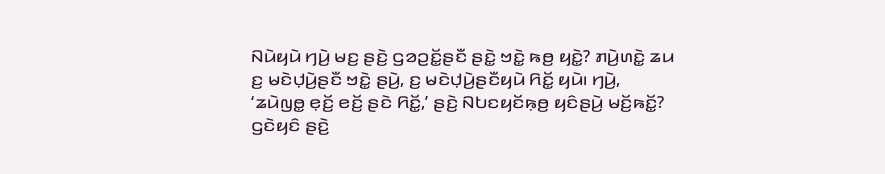ꤡꤣꤧꤟꤣꤧ ꤚꤣꤧ꤬ ꤗꤢ꤬ ꤔꤢꤧ꤬ ꤞꤤꤑꤢꤩ꤭ꤔꤢꤪ ꤔꤢꤧ꤭ ꤠꤢꤧ꤭ ꤒꤥ꤬ ꤟꤢꤧ꤭? ꤊꤣꤧ꤬ꤛꤢꤧ꤭ ꤘꤣ ꤢ꤬ ꤗꤢꤧꤓ꤫ꤣꤧ꤬ꤔꤢꤪ ꤠꤢꤧ꤭ ꤔꤣꤧ꤬, ꤢ꤬ ꤗꤢꤧꤓ꤫ꤣꤧ꤬ꤔꤢꤪꤟꤣꤧ ꤖꤢꤩ꤭ ꤟꤣꤧ꤯ ꤚꤣꤧ꤬, ‘ꤘꤣꤧꤜꤥ꤭ ꤕ꤫ꤢꤩ꤬ ꤕꤢꤩ꤬ ꤔꤢꤧ ꤖꤢꤩ꤭,’ ꤔꤢꤧ꤬ ꤡꤝꤢꤟꤢꤩꤒ꤫ꤥ꤬ ꤟꤢꤨꤔꤣꤧ꤬ ꤗꤢꤩ꤬ꤒꤢꤩ꤭?
ꤞꤢꤧꤟꤢꤨ ꤔꤢꤧ꤬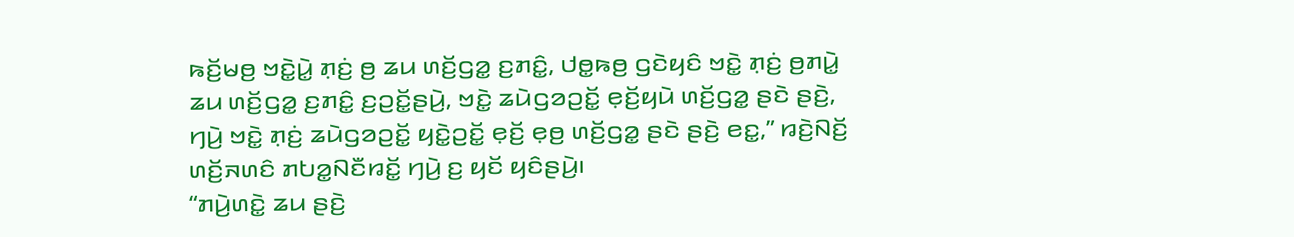ꤒꤢꤩ꤬ꤗꤥ꤬ ꤠꤢꤧ꤭ꤣꤧ꤭ ꤊ꤫ꤢꤦ꤬ ꤥ꤬ ꤘꤣ ꤛꤢꤩ꤬ꤞꤤ꤭ ꤢ꤬ꤊꤢꤨ꤭, ꤓꤥ꤭ꤒꤥ꤬ ꤞꤢꤧꤟꤢꤨ ꤠꤢꤧ꤭ ꤊ꤫ꤢꤦ꤬ ꤥ꤬ꤊꤣꤧ꤭ ꤘꤣ ꤛꤢꤩ꤬ꤞꤤ꤭ ꤢ꤬ꤊꤢꤨ꤭ ꤢ꤬ꤑꤢꤩ꤭ꤔꤣꤧ꤬, ꤠꤢꤧ꤭ ꤘꤣꤧꤞꤤꤑꤢꤩ꤭ ꤕ꤫ꤢꤩ꤬ꤟꤣꤧ ꤛꤢꤩ꤬ꤞꤤ꤭ ꤔꤢꤧ ꤔꤢꤧ꤬, ꤚꤣꤧ꤬ ꤠꤢꤧ꤭ ꤊ꤫ꤢꤦ꤬ ꤘꤣꤧꤞꤤꤑꤢꤩ꤭ ꤟꤢꤧ꤭ꤑꤢꤩ꤭ ꤕ꤫ꤢꤩ꤬ ꤕ꤫ꤥ꤬ ꤛꤢꤩ꤬ꤞꤤ꤭ ꤔꤢꤧ ꤔꤢꤧ꤬ ꤕꤢ꤭,” ꤙꤢꤧ꤬ꤡꤢꤩ꤬ ꤛꤢꤩ꤬ꤏꤛꤢꤨ ꤊꤝꤤ꤭ꤡꤢꤪꤙꤢꤩ꤭ ꤚꤣꤧ꤬ ꤢ꤬ ꤟꤢꤩ ꤟꤢꤨꤔꤣꤧ꤬꤯
“ꤊꤣꤧ꤬ꤛꤢꤧ꤭ ꤘꤣ ꤔꤢꤧ꤬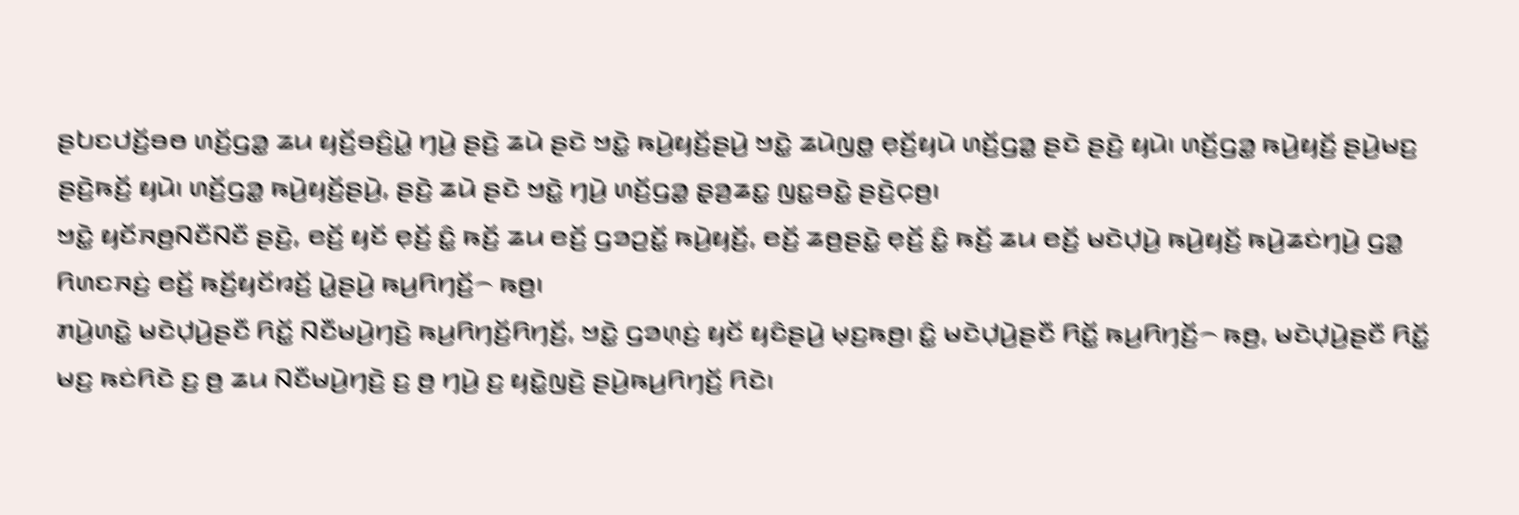ꤔꤝꤢꤓꤢꤩ꤬ꤋꤥ ꤛꤢꤩ꤬ꤞꤤ꤭ ꤘꤣ ꤟꤢꤩ꤬ꤋꤢꤨ꤬ꤣꤧ꤭ ꤚꤣꤧ꤬ ꤔꤢꤧ꤬ ꤘꤣꤧ ꤔꤢꤧ ꤠꤢꤧ꤭ ꤒꤣꤧ꤬ꤟꤢꤩ꤬ꤔꤣꤧ꤬ ꤠꤢꤧ꤭ ꤘꤣꤧꤜꤥ꤭ ꤕ꤫ꤢꤩ꤬ꤟꤣꤧ ꤛꤢꤩ꤬ꤞꤤ꤭ ꤔꤢꤧ ꤔꤢꤧ꤬ ꤟꤣꤧ꤯ ꤛꤢꤩ꤬ꤞꤤ꤭ ꤒꤣꤧ꤬ꤟꤢꤩ꤬ ꤔꤣꤧ꤬ꤗꤢ꤬ ꤔꤢꤧ꤬ꤒꤢꤩ꤬ ꤟꤣꤧ꤯ ꤛꤢꤩ꤬ꤞꤤ꤭ ꤒꤣꤧ꤬ꤟꤢꤩ꤬ꤔꤣꤧ꤬, ꤔꤢꤧ꤬ ꤘꤣꤧ ꤔꤢꤧ ꤠꤢꤧ꤭ ꤚꤣꤧ꤬ ꤛꤢꤩ꤬ꤞꤤ꤭ ꤔ꤫ꤤ꤬ꤘꤢ꤭ ꤜꤢ꤭ꤋꤢꤧ꤭ ꤔꤢꤧ꤬ꤍ꤫ꤥ꤬꤯
ꤠꤢꤧ꤭ ꤟꤢꤩꤏꤥ꤬ꤡꤢꤪꤡꤢꤪ ꤔꤢꤧ꤬, ꤕꤢꤩ꤬ ꤟꤢꤩ ꤕ꤫ꤢꤩ꤬ ꤢꤨ꤭ ꤒꤢꤩ꤬ ꤘꤣ ꤕꤢꤩ꤬ ꤞꤤꤑꤢꤩ꤭ ꤒꤣꤧ꤬ꤟꤢꤩ꤬, ꤕꤢꤩ꤬ ꤘꤥ꤬ꤔꤢꤧ꤭ ꤕ꤫ꤢꤩ꤬ ꤢꤨ꤭ ꤒꤢꤩ꤬ ꤘꤣ ꤕꤢꤩ꤬ ꤗꤢꤧꤓ꤫ꤣꤧ꤬ ꤒꤣꤧ꤬ꤟꤢꤩ꤬ ꤒꤣꤧ꤬ꤘꤢꤦꤚꤣꤧ꤬ ꤞꤤ꤭ ꤖꤛꤢꤏꤢꤦ꤬ ꤕꤢꤩ꤬ ꤒꤢꤩ꤬ꤟꤢꤩꤙꤢꤩ꤬ ꤣꤧ꤭ꤔꤣꤧ꤬ ꤒꤣ꤬ꤖꤚꤢꤩ꤬꤮ ꤒꤥ꤬꤯
ꤊꤣꤧ꤬ꤛꤢꤧ꤭ ꤗꤢꤧꤓ꤫ꤣꤧ꤬ꤔꤢꤪ ꤖꤢꤩ꤭ ꤡꤢꤪꤗꤣꤧ꤬ꤚꤢꤧ꤬ ꤒꤣ꤬ꤖꤚꤢꤩ꤬ꤖꤚꤢꤩ꤬, ꤠꤢꤧ꤭ ꤞꤤꤛ꤫ꤢꤦ꤬ ꤟꤢꤩ ꤟꤢꤨꤔꤣꤧ꤬ ꤗ꤫ꤢ꤬ꤒꤥ꤬꤯ ꤢꤨ꤭ ꤗꤢꤧꤓ꤫ꤣꤧ꤬ꤔꤢꤪ ꤖꤢꤩ꤭ ꤒꤣ꤬ꤖꤚꤢꤩ꤬꤮ ꤒꤥ꤬, ꤗꤢꤧꤓ꤫ꤣꤧ꤬ꤔꤢꤪ ꤖꤢꤩ꤭ ꤗꤢ꤬ ꤒꤢꤦꤖꤢꤧ ꤢ꤬ ꤥ꤬ ꤘꤣ ꤡꤢꤪꤗꤣꤧ꤬ꤚꤢꤧ꤬ ꤢ꤬ ꤥ꤬ ꤚꤣꤧ꤬ ꤢ꤬ ꤟꤢꤧ꤭ꤜꤢꤧ꤬ ꤔꤣꤧ꤬ꤒꤣ꤬ꤖꤚꤢꤩ꤬ ꤖꤢꤧ꤯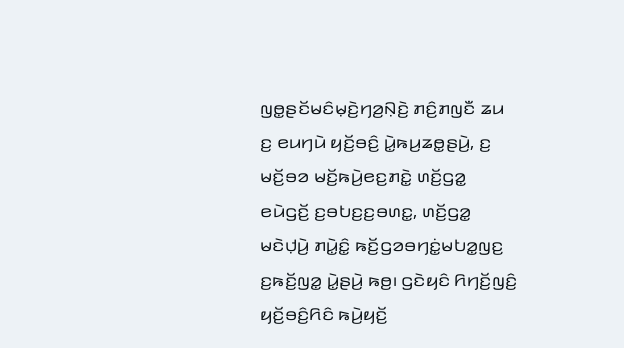ꤜꤥ꤭ꤔꤢꤩꤗꤢꤨꤗ꤫ꤢꤧ꤬ꤚꤤ꤬ꤡ꤫ꤢꤧ꤬ ꤊꤢꤨ꤬ꤊꤜꤢꤪ ꤘꤣ ꤢ꤬ ꤕꤣꤚꤣꤧ ꤟꤢꤩ꤬ꤋꤢꤨ꤬ ꤣꤧ꤭ꤒꤣ꤬ꤘꤥ꤭ꤔꤣꤧ꤬, ꤢ꤬ ꤗꤢꤩ꤬ꤋꤤ ꤗꤢꤩ꤬ꤒꤣꤧ꤬ꤕꤢ꤬ꤊꤢꤧ꤭ ꤛꤢꤩ꤬ꤞꤤ꤭ ꤕꤣꤧꤞꤢꤩ꤬ ꤢ꤬ꤋꤝꤢ꤬ꤢ꤬ꤋꤛꤢ꤭, ꤛꤢꤩ꤬ꤞꤤ꤭ ꤗꤢꤧꤓ꤫ꤣꤧ꤬ ꤊꤣꤧ꤭ꤢꤨ꤭ ꤒꤢꤩ꤬ꤞꤤꤋꤚꤢꤦ꤭ꤗꤝꤤ꤭ꤜꤢ꤬ ꤢ꤬ꤒꤢꤩ꤬ꤜꤤ꤭ ꤣꤧ꤭ꤔꤣꤧ꤬ ꤒꤥ꤬꤯ ꤞꤢꤧꤟꤢꤨ ꤖꤚꤢꤩ꤬ꤜꤢꤨ꤬ ꤟꤢꤩ꤬ꤋꤢꤨ꤬ꤖꤢꤨ ꤒꤣꤧ꤬ꤟꤢꤩ꤬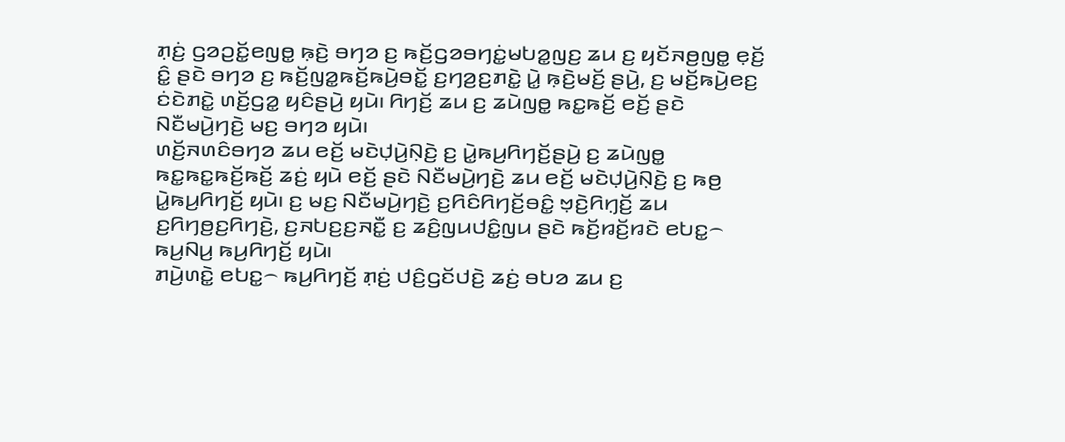ꤊ꤫ꤢꤦ꤬ ꤞꤤꤑꤢꤩ꤭ꤕꤜꤥ꤭ ꤒ꤫ꤢꤧ꤬ ꤋꤚꤤ ꤢ꤬ ꤒꤢꤩ꤬ꤞꤤꤋꤚꤢꤦ꤭ꤗꤝꤤ꤭ꤜꤢ꤬ ꤘꤣ ꤢ꤬ ꤟꤢꤩꤏꤥ꤬ꤜꤥ꤭ ꤕ꤫ꤢꤩ꤬ ꤢꤨ꤭ ꤔꤢꤧ ꤋꤚꤤ ꤢ꤬ ꤒꤢꤩ꤬ꤜꤤ꤭ꤒꤢꤩ꤬ꤒꤣꤧ꤬ꤋꤢꤩ꤭ ꤢ꤬ꤚꤤ꤬ꤢ꤬ꤊꤢꤧ꤭ ꤣꤧ꤭ ꤒ꤫ꤢꤧ꤬ꤗꤢꤩ꤬ ꤔꤣꤧ꤬, ꤢ꤬ ꤗꤢꤩ꤬ꤒꤣꤧ꤬ꤕꤢ꤬ ꤢꤦꤢꤧꤊꤢꤧ꤭ ꤛꤢꤩ꤬ꤞꤤ꤭ ꤟꤢꤨꤔꤣꤧ꤬ ꤟꤣꤧ꤯ ꤖꤚꤢꤩ꤬ ꤘꤣ ꤢ꤬ ꤘꤣꤧꤜꤥ꤭ ꤒꤢ꤭ꤒꤢꤩ꤬ ꤕꤢꤩ꤬ ꤔꤢꤧ ꤡꤢꤪꤗꤣꤧ꤬ꤚꤢꤧ꤬ ꤗꤢ꤬ ꤋꤚꤤ ꤟꤣꤧ꤯
ꤛꤢꤩ꤬ꤏꤛꤢꤨꤋꤚꤤ ꤘꤣ ꤕꤢꤩ꤬ ꤗꤢꤧꤓ꤫ꤣꤧ꤬ꤡ꤫ꤢꤧ꤬ ꤢ꤬ ꤣꤧ꤭ꤒꤣ꤬ꤖꤚꤢꤩ꤬ꤔꤣꤧ꤬ ꤢ꤬ ꤘꤣꤧꤜꤥ꤭ ꤒꤢ꤭ꤒꤢ꤭ꤒꤢꤩ꤬ꤒꤢꤩ꤬ ꤘꤢꤦ꤬ ꤟꤣꤧ ꤕꤢꤩ꤬ ꤔꤢꤧ ꤡꤢꤪꤗꤣꤧ꤬ꤚꤢꤧ꤬ ꤘꤣ ꤕꤢꤩ꤬ ꤗꤢꤧꤓ꤫ꤣꤧ꤬ꤡ꤫ꤢꤧ꤬ ꤢ꤬ ꤒꤥ꤬ ꤣꤧ꤭ꤒꤣ꤬ꤖꤚꤢꤩ꤬ ꤟꤣꤧ꤯ ꤢ꤬ ꤗꤢ꤬ ꤡꤢꤪꤗꤣꤧ꤬ꤚꤢꤧ꤬ ꤢ꤬ꤖꤢꤨꤖꤚꤢꤩ꤬ꤋꤢꤨ꤭ ꤠ꤫ꤢꤧ꤬ꤖꤚ꤫ꤢꤩ꤬ ꤘꤣ ꤢ꤬ꤖꤚꤥ꤬ꤢ꤬ꤖꤚꤢꤧ꤬, ꤢ꤬ꤏꤝꤢ꤬ꤢ꤬ꤏꤢꤪ꤭ ꤢ꤬ ꤘꤢꤨ꤬ꤜꤣꤓꤢꤨ꤭ꤜꤣ ꤔꤢꤧ ꤒꤢꤩ꤬ꤙꤢꤩ꤬ꤙꤢꤧ ꤕꤝꤢ꤭꤮ ꤒꤣ꤬ꤡꤣ꤬ ꤒꤣ꤬ꤖꤚꤢꤩ꤬ ꤟꤣꤧ꤯
ꤊꤣꤧ꤬ꤛꤢꤧ꤭ ꤕꤝꤢ꤭꤮ ꤒꤣ꤬ꤖꤚꤢꤩ꤬ ꤊ꤫ꤢꤦ꤬ ꤓꤢꤨ꤬ꤞꤢꤩꤓꤢꤧ꤬ ꤘꤢꤦ꤬ ꤋꤝꤤ ꤘꤣ ꤢ꤬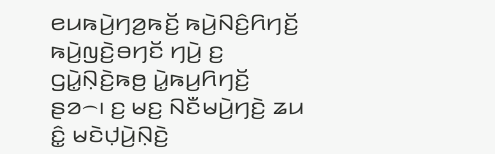ꤕꤣꤒꤣꤧ꤬ꤚꤤ꤬ꤒꤢꤩ꤬ ꤒꤣꤧ꤬ꤡꤢꤨ꤬ꤖꤚꤢꤩ꤬ ꤒꤣꤧ꤬ꤜꤢꤧ꤬ꤋꤚꤢꤩ ꤚꤣꤧ꤬ ꤢ꤬ ꤞꤣꤧ꤭ꤡ꤫ꤢꤧ꤬ꤒꤥ꤬ ꤣꤧ꤭ꤒꤣ꤬ꤖꤚꤢꤩ꤬ ꤔꤤ꤮꤯ ꤢ꤬ ꤗꤢ꤬ ꤡꤢꤪꤗꤣꤧ꤬ꤚꤢꤧ꤬ ꤘꤣ ꤢꤨ꤭ ꤗꤢꤧꤓ꤫ꤣꤧ꤬ꤡ꤫ꤢꤧ꤬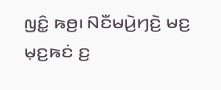ꤜꤢꤨ꤭ ꤒꤥ꤬꤯ ꤡꤢꤪꤗꤣꤧ꤬ꤚꤢꤧ꤬ ꤗꤢ꤬ ꤗ꤫ꤢ꤬ꤒꤢꤦ ꤢ꤬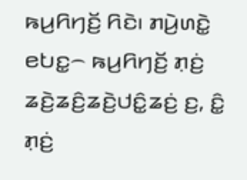ꤒꤣ꤬ꤖꤚꤢꤩ꤬ ꤖꤢꤧ꤯ ꤊꤣꤧ꤬ꤛꤢꤧ꤭ ꤕꤝꤢ꤭꤮ ꤒꤣ꤬ꤖꤚꤢꤩ꤬ ꤊ꤫ꤢꤦ꤬ ꤘꤢꤧ꤬ꤘꤢꤨ꤬ꤘꤢꤧ꤬ꤓꤢꤨ꤭ꤘꤢꤦ꤬ ꤢ꤬, ꤢꤨ꤭ ꤊ꤫ꤢꤦ꤬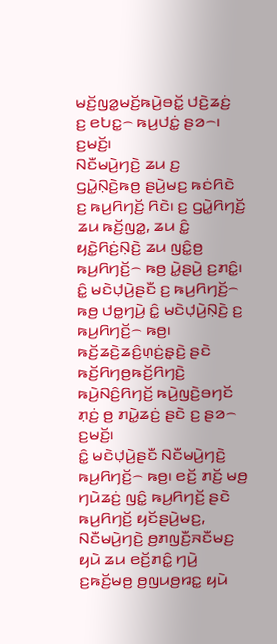ꤗꤢꤩ꤬ꤜꤤ꤭ꤗꤢꤩ꤬ꤒꤣꤧ꤬ꤋꤢꤩ꤭ ꤓꤢꤧ꤬ꤘꤢꤦ꤬ ꤢ꤬ ꤕꤝꤢ꤭꤮ ꤒꤣ꤬ꤓꤢꤦ꤭ ꤔꤤ꤮꤯ ꤢ꤬ꤗꤢꤩ꤬꤯
ꤡꤢꤪꤗꤣꤧ꤬ꤚꤢꤧ꤬ ꤘꤣ ꤢ꤬ ꤞꤣꤧ꤭ꤡ꤫ꤢꤧ꤬ꤒꤥ꤬ ꤔꤣꤧ꤬ꤗꤢ꤬ ꤒꤢꤦꤖꤢꤧ ꤢ꤬ ꤒꤣ꤬ꤖꤚꤢꤩ꤬ ꤖꤢꤧ꤯ ꤢ꤬ ꤞꤣꤧ꤭ꤖꤚꤢꤩ꤬ ꤘꤣ ꤒꤢꤩ꤬ꤜꤤ꤭, ꤘꤣ ꤢꤨ꤭ ꤟꤢꤧ꤭ꤖꤢꤦ꤬ꤡ꤫ꤢꤧ꤬ ꤘꤣ ꤜꤢꤨ꤭ꤥ꤬ ꤒꤣ꤬ꤖꤚꤢꤩ꤬꤮ ꤒꤥ꤬ ꤣꤧ꤭ꤔꤣꤧ꤬ ꤢ꤬ꤊꤢꤨ꤭꤯ ꤢꤨ꤭ ꤗꤢꤧꤓ꤫ꤣꤧ꤬ꤔꤢꤪ ꤢ꤬ ꤒꤣ꤬ꤖꤚꤢꤩ꤬꤮ ꤒꤥ꤬ ꤓꤥ꤭ꤚꤣꤧ꤬ ꤢꤨ꤭ ꤗꤢꤧꤓ꤫ꤣꤧ꤬ꤡ꤫ꤢꤧ꤬ ꤢ꤬ ꤒꤣ꤬ꤖꤚꤢꤩ꤬꤮ ꤒꤥ꤬꤯ ꤒꤢꤩ꤬ꤘꤢꤧ꤬ꤘꤢꤨ꤬ꤛ꤫ꤢꤦ꤬ꤔ꤫ꤢꤧ꤬ ꤔꤢꤧ ꤒꤢꤩ꤬ꤖꤚꤥ꤬ꤒꤢꤩ꤬ꤖꤚꤢꤧ꤬ ꤒꤣꤧ꤬ꤡꤢꤨ꤬ꤖꤚꤢꤩ꤬ ꤒꤣꤧ꤬ꤜꤢꤧ꤬ꤋꤚꤢꤩ ꤊ꤫ꤢꤦ꤬ ꤥ꤬ ꤊꤣꤧ꤭ꤘꤢꤦ꤬ ꤔꤢꤧ ꤢ꤬ ꤔꤤ꤮ ꤢ꤬ꤗꤢꤩ꤬꤯
ꤢꤨ꤭ ꤗꤢꤧꤓ꤫ꤣꤧ꤬ꤔꤢꤪ ꤡꤢꤪꤗꤣꤧ꤬ꤚꤢꤧ꤬ ꤒꤣ꤬ꤖꤚꤢꤩ꤬꤮ ꤒꤥ꤬꤯ ꤕꤢꤩ꤬ ꤊꤢꤩ꤬ ꤗꤥ꤬ ꤚꤣꤧꤘꤢꤦ꤬ ꤜꤢꤨ꤭ ꤒꤣ꤬ꤖꤚꤢꤩ꤬ ꤔꤢꤧ ꤒꤣ꤬ꤖꤚꤢꤩ꤬ ꤟꤢꤩꤔꤣꤧ꤬ꤗꤢ꤬, ꤡꤢꤪꤗꤣꤧ꤬ꤚꤢꤧ꤬ ꤥ꤬ꤊꤜꤢꤪ꤬ꤏꤢꤪꤗꤢ꤬ ꤟꤣꤧ ꤘꤣ ꤕꤢꤩ꤬ꤊꤢꤨ꤭ ꤚꤣꤧ꤬ ꤢ꤬ꤒꤢꤩ꤬ꤗꤥ꤬ ꤥ꤬ꤜꤣꤥ꤬ꤙꤢ꤭ ꤟꤣꤧ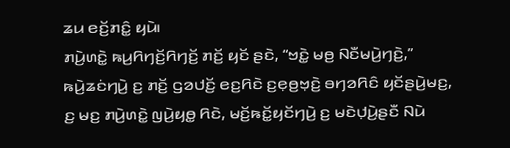ꤘꤣ ꤕꤢꤩ꤬ꤊꤢꤨ꤭ ꤟꤣꤧ꤯
ꤊꤣꤧ꤬ꤛꤢꤧ꤭ ꤒꤣ꤬ꤖꤚꤢꤩ꤬ꤖꤚꤢꤩ꤬ ꤊꤢꤩ꤬ ꤟꤢꤩ ꤔꤢꤧ, “ꤠꤢꤧ꤭ ꤗꤥ꤬ ꤡꤢꤪꤗꤣꤧ꤬ꤚꤢꤧ꤬,” ꤒꤣꤧ꤬ꤘꤢꤦꤚꤣꤧ꤬ ꤢ꤬ ꤊꤢꤩ꤬ ꤞꤤꤓꤢꤩ꤬ ꤕꤢ꤬ꤖꤢꤧ ꤢ꤬ꤕ꤫ꤥ꤬ꤠ꤫ꤢꤧ꤬ ꤋꤚꤤꤖꤢꤨ ꤟꤢꤩꤔꤣꤧ꤬ꤗꤢ꤬, ꤢ꤬ ꤗꤢ꤬ ꤊꤣꤧ꤬ꤛꤢꤧ꤭ ꤜꤣꤧ꤬ꤟꤥ꤭ ꤖꤢꤧ, ꤗꤢꤩ꤬ꤒꤢꤩ꤭ꤟꤢꤩꤚꤣꤧ꤬ ꤢ꤬ ꤗꤢꤧꤓ꤫ꤣꤧ꤬ꤔꤢꤪ ꤡꤣꤧ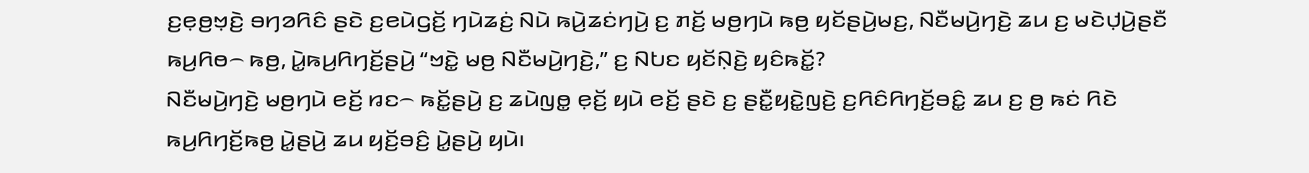ꤢ꤬ꤕ꤫ꤥ꤬ꤠ꤫ꤢꤧ꤬ ꤋꤚꤤꤖꤢꤨ ꤔꤢꤧ ꤢ꤬ꤕꤣꤧꤞꤢꤩ꤬ ꤚꤣꤧꤘꤢꤦ꤬ ꤡꤣꤧ ꤒꤣꤧ꤬ꤘꤢꤦꤚꤣꤧ꤬ ꤢ꤬ ꤊꤢꤩ꤬ ꤗꤥ꤬ꤚꤣꤧ ꤒꤥ꤬ ꤟꤢꤩꤔꤣꤧ꤬ꤗꤢ꤬, ꤡꤢꤪꤗꤣꤧ꤬ꤚꤢꤧ꤬ ꤘꤣ ꤢ꤬ ꤗꤢꤧꤓ꤫ꤣꤧ꤬ꤔꤢꤪ ꤒꤣ꤬ꤖꤥ꤮ ꤒꤥ꤬, ꤣꤧ꤭ꤒꤣ꤬ꤖꤚꤢꤩ꤬ꤔꤣꤧ꤬ “ꤠꤢꤧ꤭ ꤗꤥ꤬ ꤡꤢꤪꤗꤣꤧ꤬ꤚꤢꤧ꤬,” ꤢ꤬ ꤡꤝꤢ ꤟꤢꤩꤡ꤫ꤢꤧ꤬ ꤟꤢꤨꤒꤢꤩ꤭?
ꤡꤢꤪꤗꤣꤧ꤬ꤚꤢꤧ꤬ ꤗꤥ꤬ꤚꤣꤧ ꤕꤢꤩ꤬ ꤙꤢ꤮ ꤒꤢꤩ꤭ꤔꤣꤧ꤬ ꤢ꤬ ꤘꤣꤧꤜꤥ꤭ ꤕ꤫ꤢꤩ꤬ ꤟꤣꤧ ꤕꤢꤩ꤬ ꤔꤢꤧ ꤢ꤬ ꤔꤢꤪ꤭ꤟꤢꤧ꤭ꤜꤢꤧ꤬ ꤢ꤬ꤖꤢꤨꤖꤚꤢꤩ꤬ꤋꤢꤨ꤭ ꤘꤣ ꤢ꤬ ꤥ꤬ ꤒꤢꤦ ꤖꤢꤧ ꤒꤣ꤬ꤖꤚꤢꤩ꤬ꤒꤥ꤬ ꤣꤧ꤭ꤔꤣꤧ꤬ ꤘꤣ ꤟꤢꤩ꤬ꤋꤢꤨ꤬ ꤣꤧ꤭ꤔꤣꤧ꤬ ꤟꤣꤧ꤯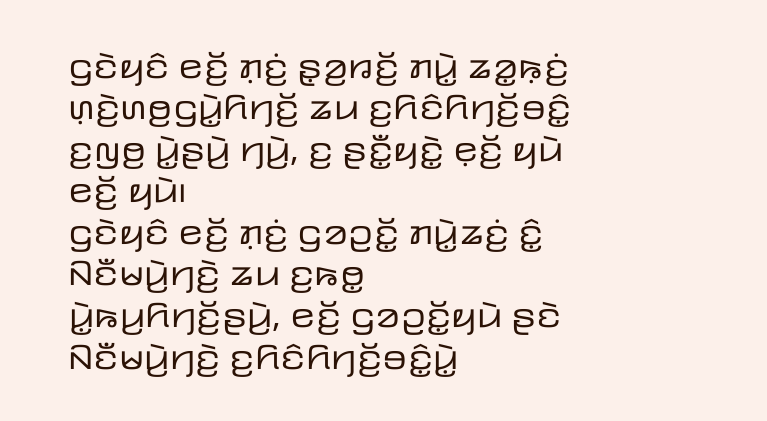ꤞꤢꤧꤟꤢꤨ ꤕꤢꤩ꤬ ꤊ꤫ꤢꤦ꤬ ꤔ꤫ꤤ꤬ꤙꤢꤩ꤬ ꤊꤣꤧ꤭ ꤘꤤ꤭ꤒ꤫ꤢꤦ꤬ ꤛ꤫ꤢꤧ꤬ꤛꤥ꤬ꤞꤣꤧ꤭ꤖꤚꤢꤩ꤬ ꤘꤣ ꤢ꤬ꤖꤢꤨꤖꤚꤢꤩ꤬ꤋꤢꤨ꤭ ꤢ꤬ꤜꤥ꤬ ꤣꤧ꤭ꤔꤣꤧ꤬ ꤚꤣꤧ꤬, ꤢ꤬ ꤔꤢꤪ꤭ꤟꤢꤧ꤭ ꤕ꤫ꤢꤩ꤬ ꤟꤣꤧ ꤕꤢꤩ꤬ ꤟꤣꤧ꤯
ꤞꤢꤧꤟꤢꤨ ꤕꤢꤩ꤬ ꤊ꤫ꤢꤦ꤬ ꤞꤤꤑꤢꤩ꤭ ꤊꤣꤧ꤭ꤘꤢꤦ꤬ ꤢꤨ꤭ ꤡꤢꤪꤗꤣꤧ꤬ꤚꤢꤧ꤬ ꤘꤣ ꤢ꤬ꤒꤥ꤭ ꤣꤧ꤭ꤒꤣ꤬ꤖꤚꤢꤩ꤬ꤔꤣꤧ꤬, ꤕꤢꤩ꤬ ꤞꤤꤑꤢꤩ꤭ꤟꤣꤧ ꤔꤢꤧ ꤡꤢꤪꤗꤣꤧ꤬ꤚꤢꤧ꤬ ꤢ꤬ꤖꤢꤨꤖꤚꤢꤩ꤬ꤋꤢꤨ꤭ꤣꤧ꤭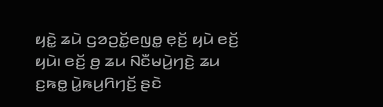ꤟꤢꤧ꤭ ꤘꤣꤧ ꤞꤤꤑꤢꤩ꤭ꤕꤜꤥ꤭ ꤕ꤫ꤢꤩ꤬ ꤟꤣꤧ ꤕꤢꤩ꤬ ꤟꤣꤧ꤯ ꤕꤢꤩ꤬ ꤥ꤬ ꤘꤣ ꤡꤢꤪꤗꤣꤧ꤬ꤚꤢꤧ꤬ ꤘꤣ ꤢ꤬ꤒꤥ꤭ ꤣꤧ꤭ꤒꤣ꤬ꤖꤚꤢꤩ꤬ ꤔꤢꤧ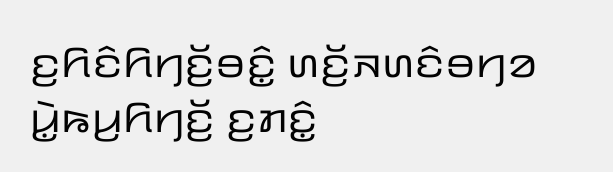ꤢ꤬ꤖꤢꤨꤖꤚꤢꤩ꤬ꤋꤢꤨ꤭ ꤛꤢꤩ꤬ꤏꤛꤢꤨꤋꤚꤤ ꤣꤧ꤭ꤒꤣ꤬ꤖꤚꤢꤩ꤬ ꤢ꤬ꤊꤢꤨ꤭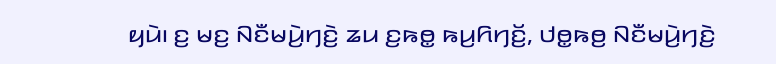ꤟꤣꤧ꤯ ꤢ꤬ ꤗꤢ꤬ ꤡꤢꤪꤗꤣꤧ꤬ꤚꤢꤧ꤬ ꤘꤣ ꤢ꤬ꤒꤥ꤭ ꤒꤣ꤬ꤖꤚꤢꤩ꤬, ꤓꤥ꤭ꤒꤥ꤬ ꤡꤢꤪꤗꤣꤧ꤬ꤚꤢꤧ꤬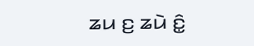ꤘꤣ ꤢ꤬ ꤘꤣꤧ ꤢꤨ꤭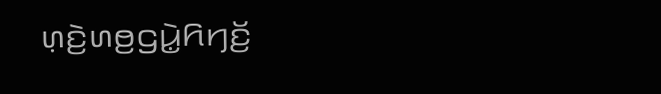ꤛ꤫ꤢꤧ꤬ꤛꤥ꤬ꤞꤣꤧ꤭ꤖꤚꤢꤩ꤬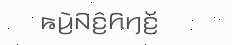ꤒꤣꤧ꤬ꤡꤢꤨ꤬ꤖꤚꤢꤩ꤬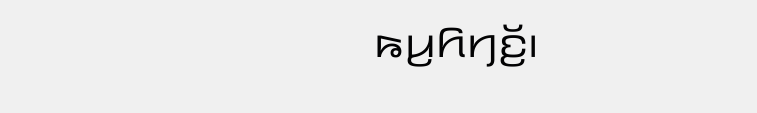ꤒꤣ꤬ꤖꤚꤢꤩ꤬꤯